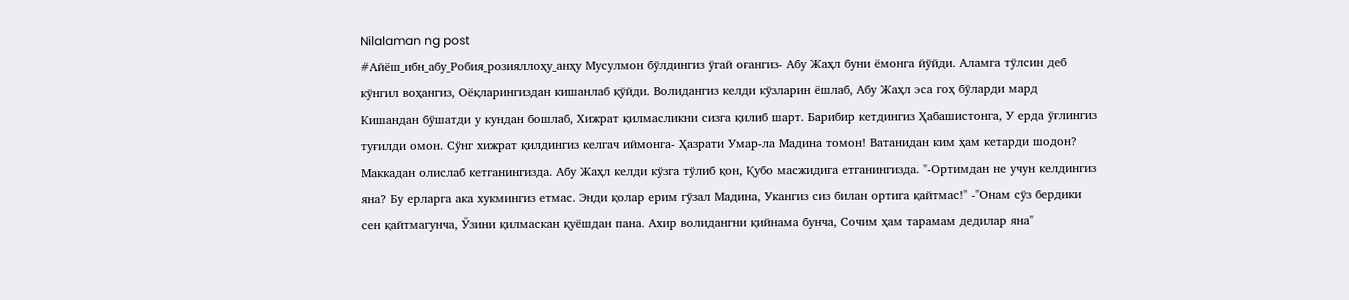Nilalaman ng post
#Айёш_ибн_абу_Робия_розияллоҳу_анҳу Мусулмон бўлдингиз ўгай оғангиз- Абу Жаҳл буни ёмонга йўйди. Аламга тўлсин деб кўнгил воҳангиз, Оёқларингиздан кишанлаб қўйди. Волидангиз келди кўзларин ёшлаб, Абу Жаҳл эса гоҳ бўларди мард Кишандан бўшатди у кундан бошлаб, Хижрат қилмасликни сизга қилиб шарт. Барибир кетдингиз Ҳабашистонга, У ерда ўғлингиз туғилди омон. Сўнг хижрат қилдингиз келгач иймонга- Ҳазрати Умар-ла Мадина томон! Ватанидан ким ҳам кетарди шодон? Маккадан олислаб кетганингизда. Абу Жаҳл келди кўзга тўлиб қон, Қубо масжидига етганингизда. "-Ортимдан не учун келдингиз яна? Бу ерларга ака хукмингиз етмас. Энди қолар ерим гўзал Мадина, Укангиз сиз билан ортига қайтмас!" -"Онам сўз бердики сен қайтмагунча, Ўзини қилмаскан қуёшдан пана. Ахир волидангни қийнама бунча, Сочим ҳам тарамам дедилар яна"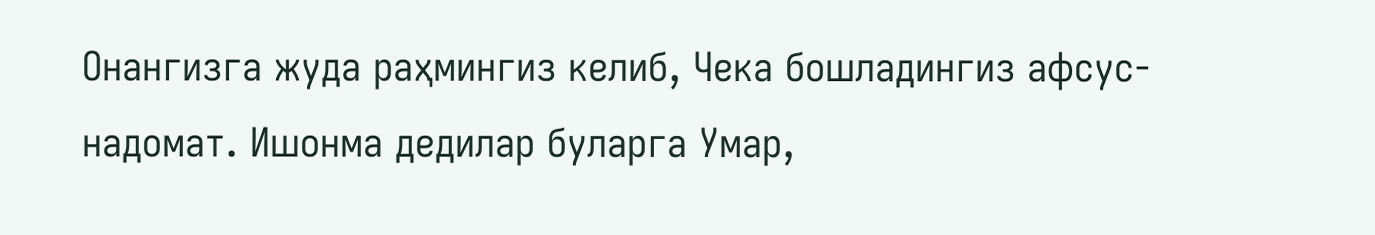Онангизга жуда раҳмингиз келиб, Чека бошладингиз афсус-надомат. Ишонма дедилар буларга Умар,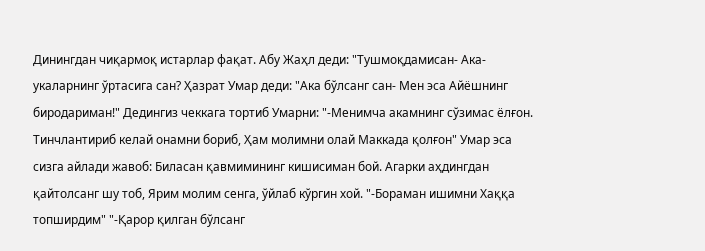Динингдан чиқармоқ истарлар фақат. Абу Жаҳл деди: "Тушмоқдамисан- Ака-укаларнинг ўртасига сан? Ҳазрат Умар деди: "Ака бўлсанг сан- Мен эса Айёшнинг биродариман!" Дедингиз чеккага тортиб Умарни: "-Менимча акамнинг сўзимас ёлғон. Тинчлантириб келай онамни бориб, Ҳам молимни олай Маккада қолғон" Умар эса сизга айлади жавоб: Биласан қавмимининг кишисиман бой. Агарки аҳдингдан қайтолсанг шу тоб, Ярим молим сенга, ўйлаб кўргин хой. "-Бораман ишимни Хаққа топширдим" "-Қарор қилган бўлсанг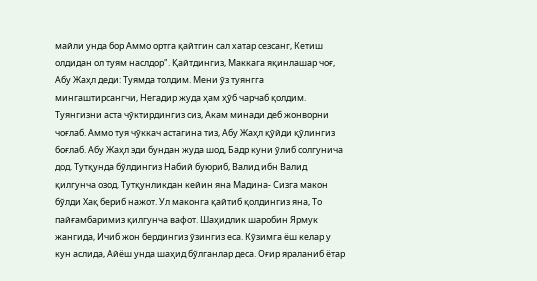майли унда бор Аммо ортга қайтгин сал хатар сезсанг, Кетиш олдидан ол туям наслдор". Қайтдингиз, Маккага яқинлашар чоғ, Абу Жаҳл деди: Туямда толдим. Мени ўз туянгга мингаштирсангчи, Негадир жуда ҳам ҳўб чарчаб қолдим. Туянгизни аста чўктирдингиз сиз, Акам минади деб жонворни чоғлаб. Аммо туя чўккач астагина тиз, Абу Жаҳл қўйди қўлингиз боғлаб. Абу Жаҳл эди бундан жуда шод, Бадр куни ўлиб солгунича дод. Тутқунда бўлдингиз Набий буюриб, Валид ибн Валид қилгунча озод. Тутқунликдан кейин яна Мадина- Сизга макон бўлди Хақ бериб нажот. Ул маконга қайтиб қолдингиз яна, То пайғамбаримиз қилгунча вафот. Шаҳидлик шаробин Ярмук жангида, Ичиб жон бердингиз ўзингиз еса. Кўзимга ёш келар у кун аслида, Айёш унда шаҳид бўлганлар деса. Оғир яраланиб ётар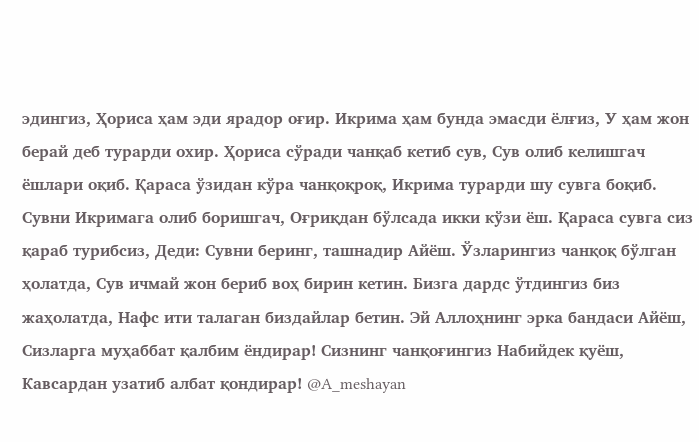эдингиз, Ҳориса ҳам эди ярадор оғир. Икрима ҳам бунда эмасди ёлғиз, У ҳам жон берай деб турарди охир. Ҳориса сўради чанқаб кетиб сув, Сув олиб келишгач ёшлари оқиб. Қараса ўзидан кўра чанқоқроқ, Икрима турарди шу сувга боқиб. Сувни Икримага олиб боришгач, Оғриқдан бўлсада икки кўзи ёш. Қараса сувга сиз қараб турибсиз, Деди: Сувни беринг, ташнадир Айёш. Ўзларингиз чанқоқ бўлган ҳолатда, Сув ичмай жон бериб воҳ бирин кетин. Бизга дардс ўтдингиз биз жаҳолатда, Нафс ити талаган биздайлар бетин. Эй Аллоҳнинг эрка бандаси Айёш, Сизларга муҳаббат қалбим ёндирар! Сизнинг чанқоғингиз Набийдек қуёш, Кавсардан узатиб албат қондирар! @A_meshayan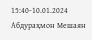15:40-10.01.2024 Абдураҳмон Мешаян